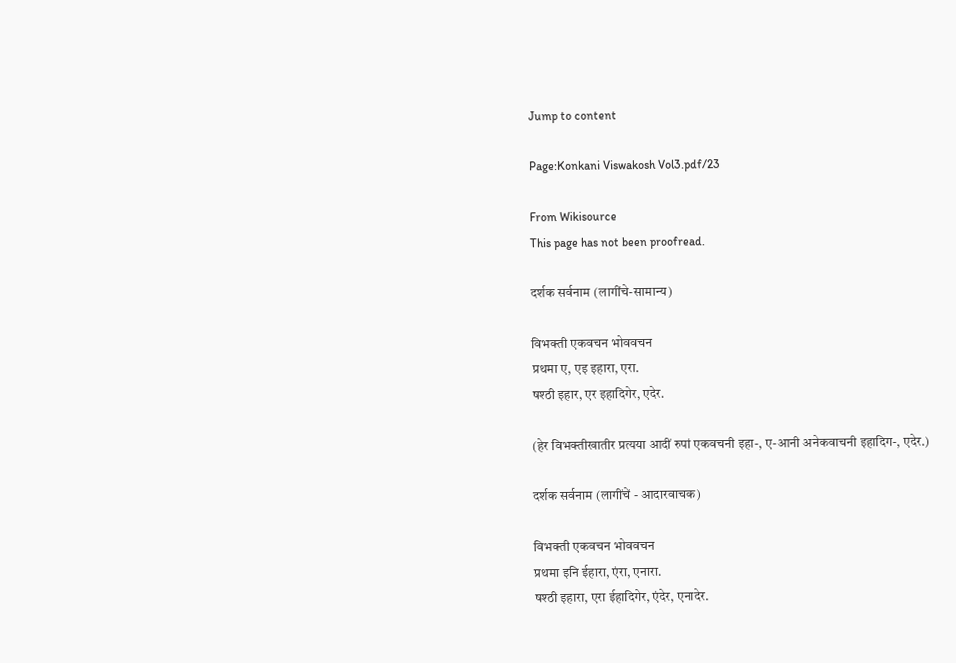Jump to content

Page:Konkani Viswakosh Vol3.pdf/23

From Wikisource
This page has not been proofread.

दर्शक सर्वनाम (लागींचे-सामान्य)

विभक्ती एकवचन भोववचन
प्रथमा ए, एइ इहारा, एरा.
षश्ठी इहार, एर इहादिगेर, एदेर.

(हेर विभक्तीखातीर प्रत्यया आदीं रुपां एकवचनी इहा-, ए-आनी अनेकवाचनी इहादिग-, एदेर.)

दर्शक सर्वनाम (लागींचें - आदारवाचक)

विभक्ती एकवचन भोववचन
प्रथमा इनि ईहारा, एंरा, एनारा.
षश्ठी इहारा, एरा ईहादिगेर, एंदेर, एनादेर.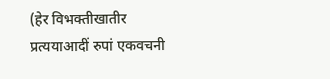(हेर विभक्तीखातीर प्रत्ययाआदीं रुपां एकवचनी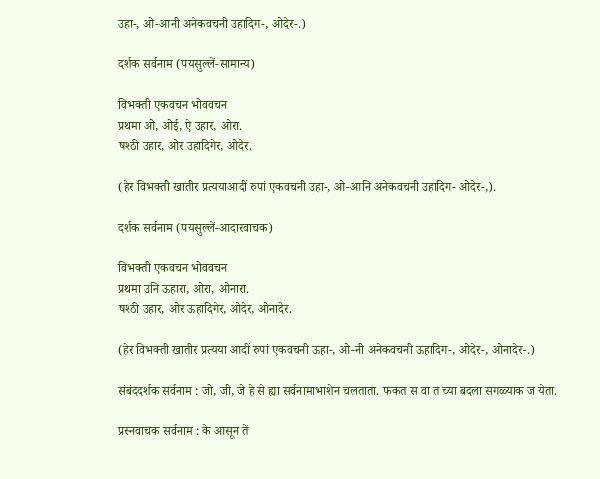उहा-, ओ-आनी अनेकवचनी उहादिग-, ओदेर-.)

दर्शक सर्वनाम (पयसुल्लें-सामान्य)

विभक्ती एकवचन भोववचन
प्रथमा ओ, ओई, ऐ उहार, ओरा.
षश्ठी उहार, ओर उहादिगेर, ओदेर.

(हेर विभक्ती खातीर प्रत्ययाआदीं रुपां एकवचनी उहा-, ओ-आनि अनेकवचनी उहादिग- ओदेर-,).

दर्शक सर्वनाम (पयसुल्लें-आदारवाचक)

विभक्ती एकवचन भोववचन
प्रथमा उनि ऊहारा, ओरा, ओनारा.
षश्ठी उहार, ओर ऊहादिगेर, ओदेर, ओनादेर.

(हेर विभक्ती खातीर प्रत्यया आदीं रुपां एकवचनी ऊहा-, ओ-नी अनेकवचनी ऊहादिग-, ओदेर-, ओनादेर-.)

संबंददर्शक सर्वनाम : जो, जी, जे हे से ह्या सर्वनामाभाशेन चलताता. फकत स वा त च्या बदला सगळ्याक ज येता.

प्रस्नवाचक सर्वनाम : के आसून तें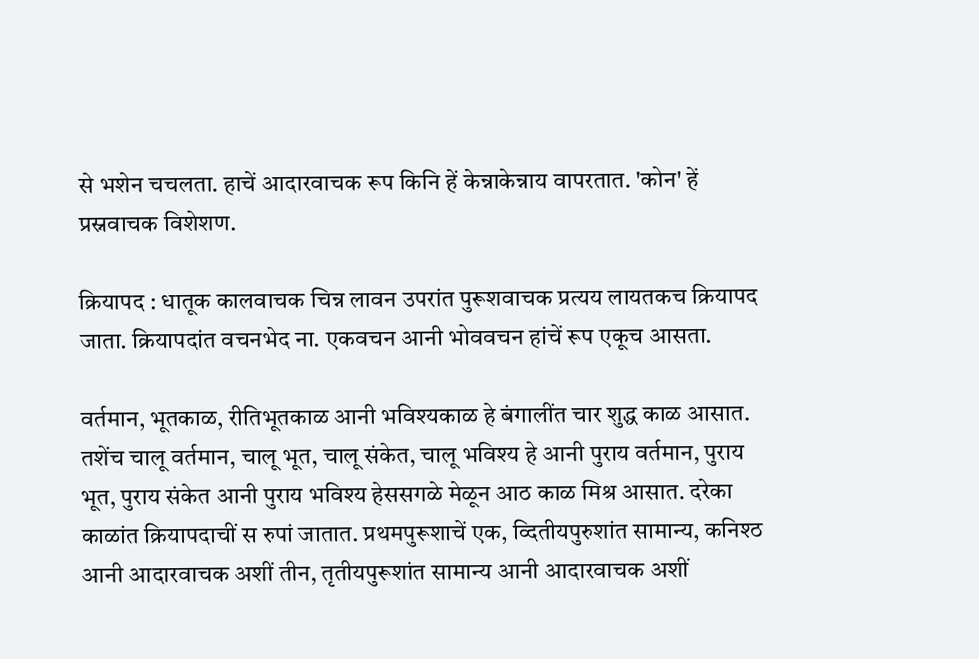से भशेन चचलता. हाचें आदारवाचक रूप किनि हें केन्नाकेन्नाय वापरतात. 'कोन' हें प्रस्नवाचक विशेशण.

क्रियापद : धातूक कालवाचक चिन्न लावन उपरांत पुरूशवाचक प्रत्यय लायतकच क्रियापद जाता. क्रियापदांत वचनभेद ना. एकवचन आनी भोववचन हांचें रूप एकूच आसता.

वर्तमान, भूतकाळ, रीतिभूतकाळ आनी भविश्यकाळ हे बंगालींत चार शुद्ध काळ आसात. तशेंच चालू वर्तमान, चालू भूत, चालू संकेत, चालू भविश्य हे आनी पुराय वर्तमान, पुराय भूत, पुराय संकेत आनी पुराय भविश्य हेससगळे मेळून आठ काळ मिश्र आसात. दरेका काळांत क्रियापदाचीं स रुपां जातात. प्रथमपुरूशाचें एक, व्दितीयपुरुशांत सामान्य, कनिश्ठ आनी आदारवाचक अशीं तीन, तृतीयपुरूशांत सामान्य आनी आदारवाचक अशीं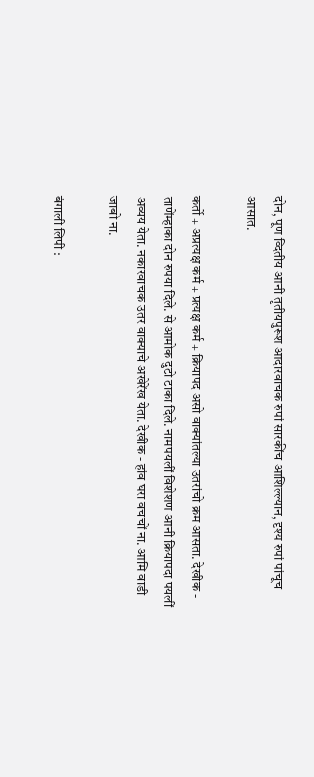दोन, पूण व्दितीय आनी तृतीयपुरूश आदारवाचक रुपां सारकींच आशिल्ल्यान, दृश्य रुपां पांचूच आसात.

कर्तो + अप्रत्यक्ष कर्म + प्रत्यक्ष कर्म + क्रियापद असो वाक्यांतल्या उतरांचो क्रम आसता. देखीक - ताणेंम्हाका दोन रुपया दिले. से आमोक दुटो टाका दिले. नामपयलीं विशेशण आनी क्रियापदा पयलीं अव्यय येता. नकारवाचक उतर वाक्याचे अखेरेंख येता. देखीक - हांव घरा वचचों ना. आमि वाडी जाबो ना.

बंगाली लिपी :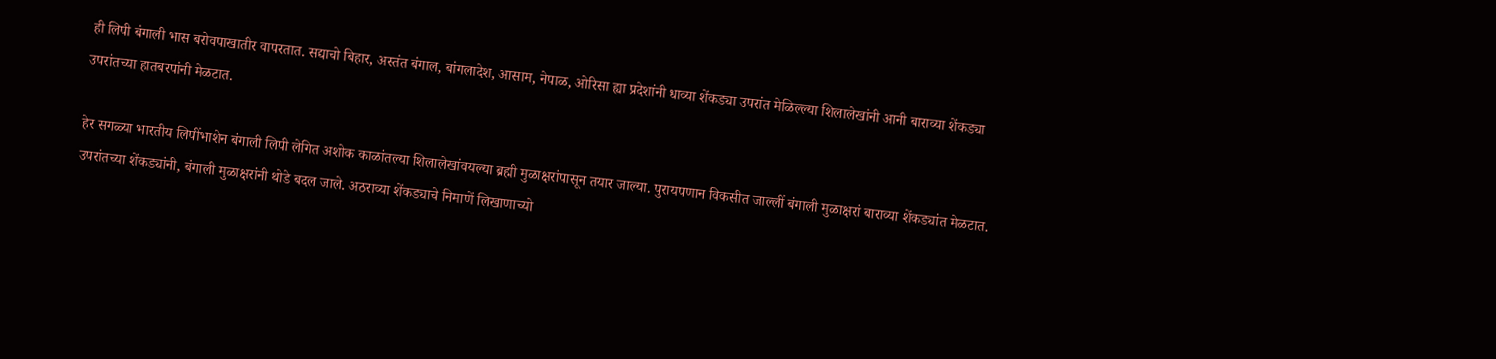ही लिपी बंगाली भास बरोवपाखातीर वापरतात. सद्याचो बिहार, अस्तंत बंगाल, बांगलादेश, आसाम, नेपाळ, ओरिसा ह्या प्रदेशांनी धाव्या शेंकड्या उपरांत मेळिल्ल्या शिलालेखांनी आनी बाराव्या शेंकड्या उपरांतच्या हातबरपांनी मेळटात.

हेर सगळ्या भारतीय लिपींभाशेन बंगाली लिपी लेगित अशोक काळांतल्या शिलालेखांवयल्या ब्रह्मी मुळाक्षरांपासून तयार जाल्या. पुरायपणान विकसीत जाल्लीं बंगाली मुळाक्षरां बाराव्या शेंकड्यांत मेळटात. उपरांतच्या शेंकड्यांनी, बंगाली मुळाक्षरांनी थोडे बदल जाले. अठराव्या शेंकड्याचे निमाणें लिखाणाच्यो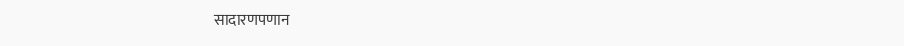सादारणपणान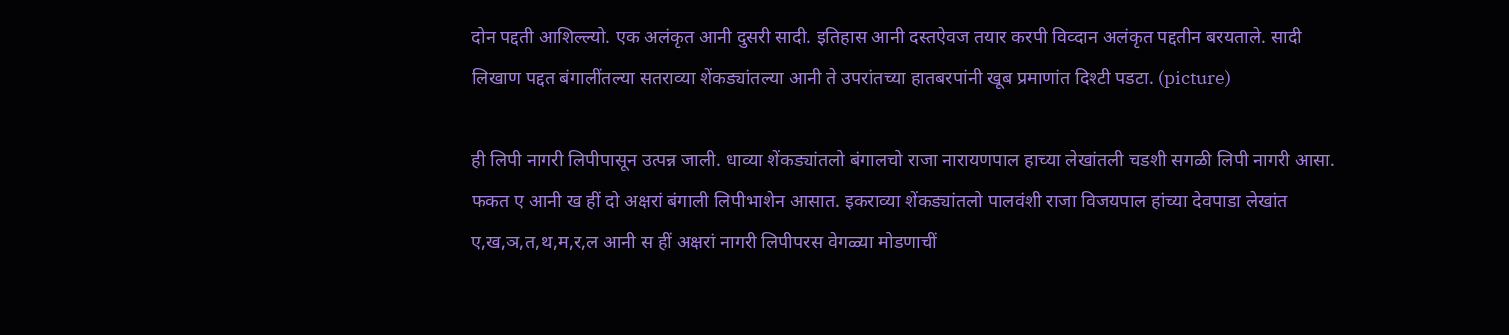दोन पद्दती आशिल्ल्यो. एक अलंकृत आनी दुसरी सादी. इतिहास आनी दस्तऐवज तयार करपी विव्दान अलंकृत पद्दतीन बरयताले. सादी लिखाण पद्दत बंगालींतल्या सतराव्या शेंकड्यांतल्या आनी ते उपरांतच्या हातबरपांनी खूब प्रमाणांत दिश्टी पडटा. (picture)

ही लिपी नागरी लिपीपासून उत्पन्न जाली. धाव्या शेंकड्यांतलो बंगालचो राजा नारायणपाल हाच्या लेखांतली चडशी सगळी लिपी नागरी आसा. फकत ए आनी ख हीं दो अक्षरां बंगाली लिपीभाशेन आसात. इकराव्या शेंकड्यांतलो पालवंशी राजा विजयपाल हांच्या देवपाडा लेखांत ए,ख,ञ,त,थ,म,र,ल आनी स हीं अक्षरां नागरी लिपीपरस वेगळ्या मोडणाचीं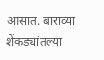आसात. बाराव्या शेंकड्यांतल्या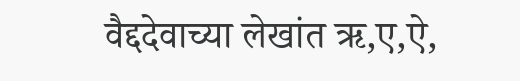वैद्ददेवाच्या लेखांत ऋ,ए,ऐ,